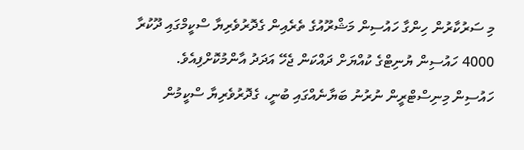މި ސަރުކާރުން ހިންގާ ހައުސިން މަޝްރޫއުގެ ތެރެއިން ގެދޮރުވެރިޔާ ސްކީމްގައި ދޫކުރާ 4000 ހައުސިން ޔުނިޓްގެ ކުއްޔަށް ދައްކަން ޖެހޭ އަދަދު އާންމުކޮށްފިއެވެ.
ހައުސިން މިނިސްޓްރީން ނުރުނު ބަޔާނެއްގައި ބުނީ، ގެދޮރުވެރިޔާ ސްކީމުން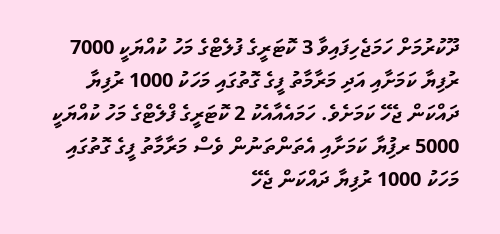ދޫކުރުމަށް ހަމަޖެހިފައިވާ 3 ކޮޓަރީގެ ފުލެޓްގެ މަހު ކުއްޔަކީ 7000 ރުފިޔާ ކަމަށާއި އަދި މަރާމާތު ފީގެ ގޮތުގައި މަހަކު 1000 ރުފިޔާ ދައްކަން ޖެހޭ ކަމަށެވެ. ހަމައެއާއެކު 2 ކޮޓަރީގެ ފްލެޓްގެ މަހު ކުއްޔަކީ 5000 ރފުިޔާ ކަމަށާއި އެތަންތަނުން ވެސް މަރާމާތު ފީގެ ގޮތުގައި މަހަކު 1000 ރުފިޔާ ދައްކަން ޖެހޭ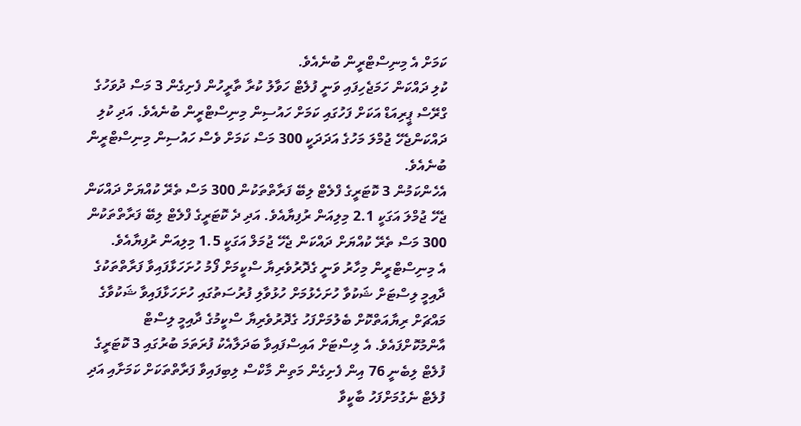ކަމަށް އެ މިނިސްޓްރީން ބުނެއެވެ.
ކުލި ދައްކަން ހަމަޖެހިފައި ވަނީ ފުލެޓް ހަވާލު ކުރާ ތާރީހުން ފެށިގެން 3 މަސް ދުވަހުގެ ގްރޭސް ޕީރިއަޑް އަކަށް ފަހުގައި ކަމަށް ހައުސިން މިނިސްޓްރީން ބުނެއެވެ. އަދި ކުލި ދައްކަންޖެހޭ ޖުމްލަ މަހުގެ އަދަދަކީ 300 މަސް ކަމަށް ވެސް ހައުސިން މިނިސްޓްރީން ބުނެއެވެ.
އެހެންކަމުން 3 ކޮޓަރީގެ ފްލެޓް ލިބޭ ފަރާތްތަކުން 300 މަސް ތެރޭ ކުއްޔަށް ދައްކަން ޖެހޭ ޖުމްލަ އަގަކީ 2.1 މިލިއަން ރުފިޔާއެވެ. އަދި ދެ ކޮޓަރީގެ ފްލެޓް ލިބޭ ފަރާތްތަކުން 300 މަސް ތެރޭ ކުއްޔަށް ދައްކަން ޖެހޭ ޖުމަލް އަގަކީ 1.5 މިލިއަން ރުފިޔާއެވެ.
އެ މިނިސްޓްރީން މިހާރު ވަނީ ގެދޮރުވެރިޔާ ސްކީމަށް ފޯމު ހުށަހަޅާފައިވާ ފަރާތްތަކުގެ ދާއިމީ ލިސްޓަށް ޝަކުވާ ހުށަހެޅުމަށް ހުޅުވާލި ފުރުސަތުގައި ހުށަހަޅާފައިވާ ޝަކުވާގެ މައްޗަށް ރިޔާއަތްކޮށް ބެލުމަށްފަހު ގެދޮރުވެރިޔާ ސްކީމުގެ ދާއިމީ ލިސްޓް އާންމުކޮށްފައެވެ. އެ ލިސްޓަށް އައިސްފައިވާ ބަދަލާއެކު ފުރަތަމަ ބުރުގައި 3 ކޮޓަރީގެ ފުލެޓް ލިބެނީ 76 އިން ފެށިގެން މަތިން މާކްސް ލިބިފައިވާ ފަރާތްތަކަށް ކަމަށާއި އަދި ފުލެޓް ނެގުމަށްފަހު ބާކީވާ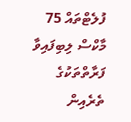ފުލެޓްތައް 75 މާކްސް ލިބިފައިވާ ފަރާތްތަކުގެ ތެރެއިން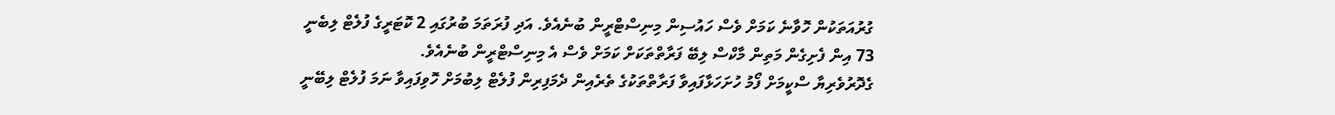ގުރުއަތަކުން ހޮވާނެ ކަމަށް ވެސް ހައުސިން މިނިސްޓްރީން ބުނެއެވެ. އަދި ފުރަތަމަ ބުރުގައި 2 ކޮޓަރީގެ ފުލެޓް ލިބެނީ 73 އިން ފެށިގެން މަތިން މާކްސް ލިބޭ ފަރާތްތަކަށް ކަމަށް ވެސް އެ މިނިސްޓްރީން ބުނެއެވެ.
ގެދޮރުވެރިޔާ ސްކީމަށް ފޯމު ހުށަހަޅާފައިވާ ފަރާތްތަކުގެ ތެރެއިން ދެމަފިރިން ފުލެޓް ލިބުމަށް ހޮވިފައިވާ ނަމަ ފުލެޓް ލިބޭނީ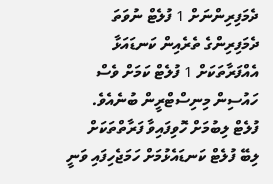ދެމަފިރިންނަށް 1 ފުލެޓް ނުވަތަ ދެމަފިރިންގެ ތެރެއިން ކަނޑައަޅާ އެއްފަރާތަކަށް 1 ފުލެޓް ކަމަށް ވެސް ހައުސިން މިނިސްޓްރީން ބުނެއެވެ. ފުލެޓް ލިބުމަށް ހޮވިފައިވާ ފަރާތްތަކަށް ލިބޭ ފުލެޓް ކަނޑައެޅުމަށް ހަމަޖެހިފައި ވަނީ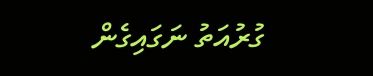ގުރުއަތު ނަގައިގެން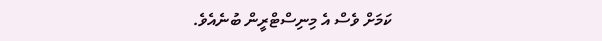ކަމަށް ވެސް އެ މިނިސްޓްރީން ބުނެއެވެ.